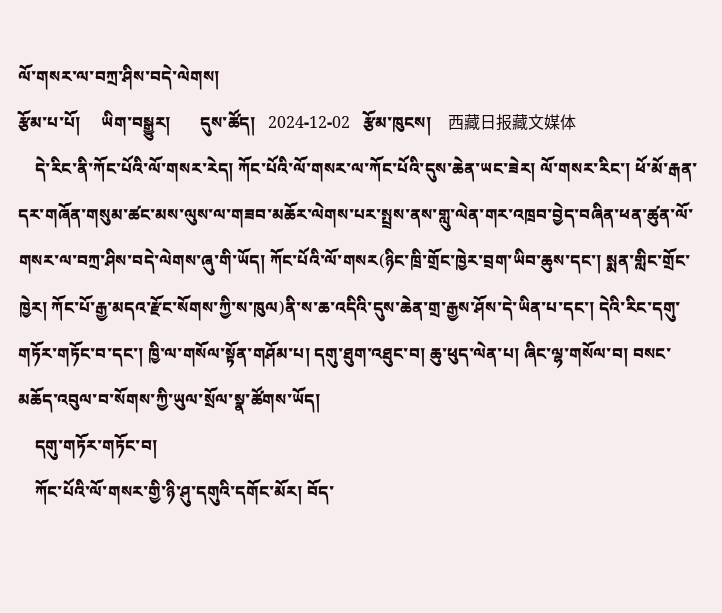ལོ་གསར་ལ་བཀྲ་ཤིས་བདེ་ལེགས།
རྩོམ་པ་པོ།     ཡིག་བསྒྱུར།       དུས་ཚོད།   2024-12-02   རྩོམ་ཁུངས།    西藏日报藏文媒体
    དེ་རིང་ནི་ཀོང་པོའི་ལོ་གསར་རེད། ཀོང་པོའི་ལོ་གསར་ལ་ཀོང་པོའི་དུས་ཆེན་ཡང་ཟེར། ལོ་གསར་རིང་། ཕོ་མོ་རྒན་དར་གཞོན་གསུམ་ཚང་མས་ལུས་ལ་གཟབ་མཆོར་ལེགས་པར་སྤྲས་ནས་གླུ་ལེན་གར་འཁྲབ་བྱེད་བཞིན་ཕན་ཚུན་ལོ་གསར་ལ་བཀྲ་ཤིས་བདེ་ལེགས་ཞུ་གི་ཡོད། ཀོང་པོའི་ལོ་གསར(ཉིང་ཁྲི་གྲོང་ཁྱེར་བྲག་ཡིབ་ཆུས་དང་། སྨན་གླིང་གྲོང་ཁྱེར། ཀོང་པོ་རྒྱ་མདའ་རྫོང་སོགས་ཀྱི་ས་ཁུལ)ནི་ས་ཆ་འདིའི་དུས་ཆེན་གྲ་རྒྱས་ཤོས་དེ་ཡིན་པ་དང་། དེའི་རིང་དགུ་གཏོར་གཏོང་བ་དང་། ཁྱི་ལ་གསོལ་སྟོན་གཤོམ་པ། དགུ་ཐུག་འཐུང་བ། ཆུ་ཕུད་ལེན་པ། ཞིང་ལྷ་གསོལ་བ། བསང་མཆོད་འབུལ་བ་སོགས་ཀྱི་ཡུལ་སྲོལ་སྣ་ཚོགས་ཡོད།
    དགུ་གཏོར་གཏོང་བ།
    ཀོང་པོའི་ལོ་གསར་གྱི་ཉི་ཤུ་དགུའི་དགོང་མོར། བོད་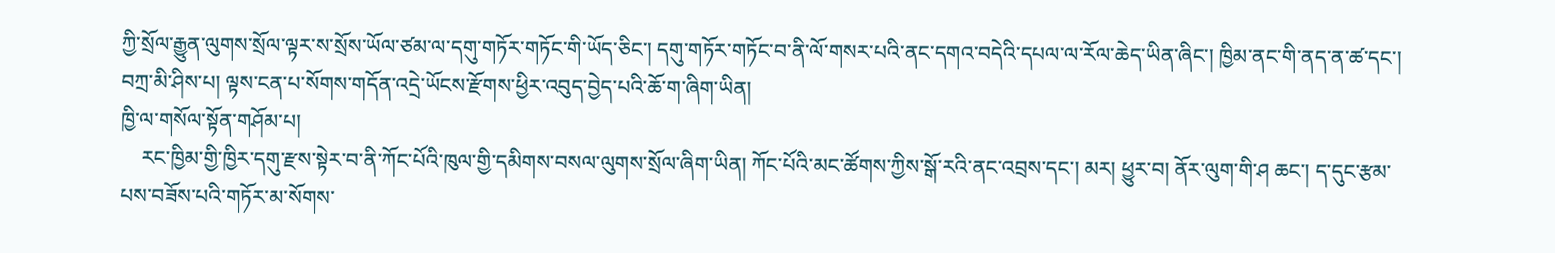ཀྱི་སྲོལ་རྒྱུན་ལུགས་སྲོལ་ལྟར་ས་སྲོས་ཡོལ་ཙམ་ལ་དགུ་གཏོར་གཏོང་གི་ཡོད་ཅིང་། དགུ་གཏོར་གཏོང་བ་ནི་ལོ་གསར་པའི་ནང་དགའ་བདེའི་དཔལ་ལ་རོལ་ཆེད་ཡིན་ཞིང་། ཁྱིམ་ནང་གི་ནད་ན་ཚ་དང་། བཀྲ་མི་ཤིས་པ། ལྟས་ངན་པ་སོགས་གདོན་འདྲེ་ཡོངས་རྫོགས་ཕྱིར་འབུད་བྱེད་པའི་ཆོ་ག་ཞིག་ཡིན།
ཁྱི་ལ་གསོལ་སྟོན་གཤོམ་པ།
    རང་ཁྱིམ་གྱི་ཁྱིར་དགུ་རྫས་སྟེར་བ་ནི་ཀོང་པོའི་ཁུལ་གྱི་དམིགས་བསལ་ལུགས་སྲོལ་ཞིག་ཡིན། ཀོང་པོའི་མང་ཚོགས་ཀྱིས་སྒོ་རའི་ནང་འབྲས་དང་། མར། ཕྱུར་བ། ནོར་ལུག་གི་ཤ ཆང་། ད་དུང་རྩམ་པས་བཟོས་པའི་གཏོར་མ་སོགས་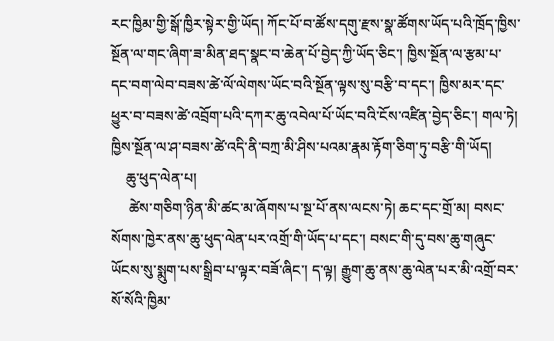རང་ཁྱིམ་གྱི་སྒོ་ཁྱིར་སྟེར་གྱི་ཡོད། ཀོང་པོ་བ་ཚོས་དགུ་རྫས་སྣ་ཚོགས་ཡོད་པའི་ཁྲོད་ཁྱིས་སྔོན་ལ་གང་ཞིག་ཟ་མིན་ཐད་སྣང་བ་ཆེན་པོ་བྱེད་ཀྱི་ཡོད་ཅིང་། ཁྱིས་སྔོན་ལ་རྩམ་པ་དང་བག་ལེབ་བཟས་ཚེ་ལོ་ལེགས་ཡོང་བའི་སྔོན་ལྟས་སུ་བརྩི་བ་དང་། ཁྱིས་མར་དང་ཕྱུར་བ་བཟས་ཚེ་འབྲོག་པའི་དཀར་ཆུ་འབེལ་པོ་ཡོང་བའི་ངོས་འཛིན་བྱེད་ཅིང་། གལ་ཏེ། ཁྱིས་སྔོན་ལ་ཤ་བཟས་ཚེ་འདི་ནི་བཀྲ་མི་ཤིས་པའམ་རྣམ་རྟོག་ཅིག་ཏུ་བརྩི་གི་ཡོད།
    ཆུ་ཕུད་ལེན་པ།
     ཚེས་གཅིག་ཉིན་མི་ཚང་མ་ཞོགས་པ་སྔ་པོ་ནས་ལངས་ཏེ། ཆང་དང་གྲོ་མ། བསང་སོགས་ཁྱེར་ནས་ཆུ་ཕུད་ལེན་པར་འགྲོ་གི་ཡོད་པ་དང་། བསང་གི་དུ་བས་ཆུ་གཞུང་ཡོངས་སུ་སྨུག་པས་སྒྲིབ་པ་ལྟར་བཟོ་ཞིང་། ད་ལྟ། རྒྱུག་ཆུ་ནས་ཆུ་ལེན་པར་མི་འགྲོ་བར་སོ་སོའི་ཁྱིམ་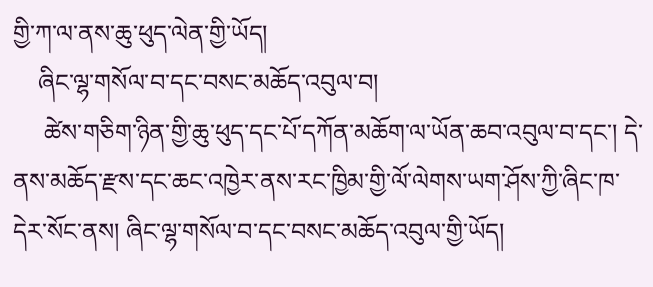གྱི་ཀ་ལ་ནས་ཆུ་ཕུད་ལེན་གྱི་ཡོད།
    ཞིང་ལྷ་གསོལ་བ་དང་བསང་མཆོད་འབུལ་བ།
     ཚེས་གཅིག་ཉིན་གྱི་ཆུ་ཕུད་དང་པོ་དཀོན་མཆོག་ལ་ཡོན་ཆབ་འབུལ་བ་དང་། དེ་ནས་མཆོད་རྫས་དང་ཆང་འཁྱེར་ནས་རང་ཁྱིམ་གྱི་ལོ་ལེགས་ཡག་ཤོས་ཀྱི་ཞིང་ཁ་དེར་སོང་ནས། ཞིང་ལྷ་གསོལ་བ་དང་བསང་མཆོད་འབུལ་གྱི་ཡོད།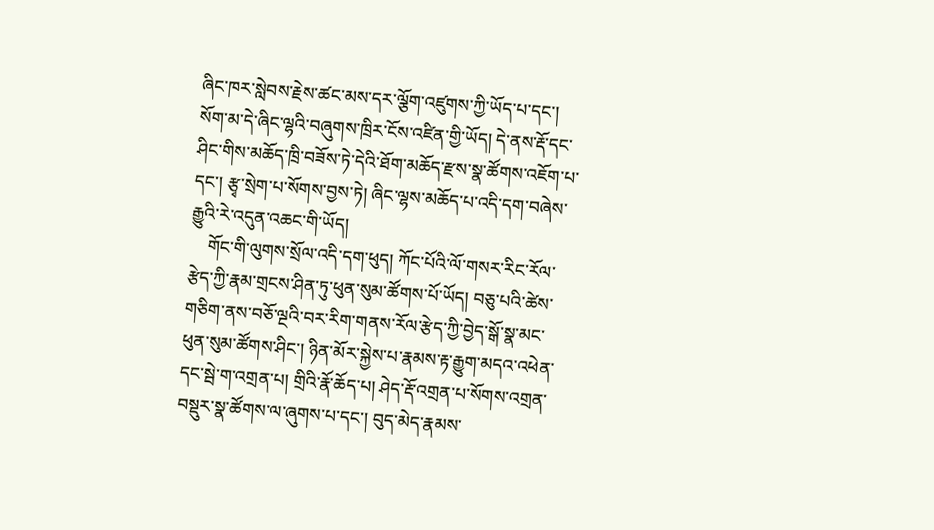ཞིང་ཁར་སླེབས་རྗེས་ཚང་མས་དར་ལྕོག་འཛུགས་ཀྱི་ཡོད་པ་དང་། སོག་མ་དེ་ཞིང་ལྷའི་བཞུགས་ཁྲིར་ངོས་འཛིན་གྱི་ཡོད། དེ་ནས་རྡོ་དང་ཤིང་གིས་མཆོད་ཁྲི་བཟོས་ཏེ་དེའི་ཐོག་མཆོད་རྫས་སྣ་ཚོགས་འཇོག་པ་དང་། རྩྭ་སྲེག་པ་སོགས་བྱས་ཏེ། ཞིང་ལྷས་མཆོད་པ་འདི་དག་བཞེས་རྒྱུའི་རེ་འདུན་འཆང་གི་ཡོད།
    གོང་གི་ལུགས་སྲོལ་འདི་དག་ཕུད། ཀོང་པོའི་ལོ་གསར་རིང་རོལ་རྩེད་ཀྱི་རྣམ་གྲངས་ཤིན་ཏུ་ཕུན་སུམ་ཚོགས་པོ་ཡོད། བཅུ་པའི་ཚེས་གཅིག་ནས་བཅོ་ལྔའི་བར་རིག་གནས་རོལ་རྩེད་ཀྱི་བྱེད་སྒོ་སྣ་མང་ཕུན་སུམ་ཚོགས་ཤིང་། ཉིན་མོར་སྐྱེས་པ་རྣམས་རྟ་རྒྱུག་མདའ་འཕེན་དང་སྦེ་ག་འགྲན་པ། གྲིའི་རྣོ་ཆོད་པ། ཤེད་རྡོ་འགྲན་པ་སོགས་འགྲན་བསྡུར་སྣ་ཚོགས་ལ་ཞུགས་པ་དང་། བུད་མེད་རྣམས་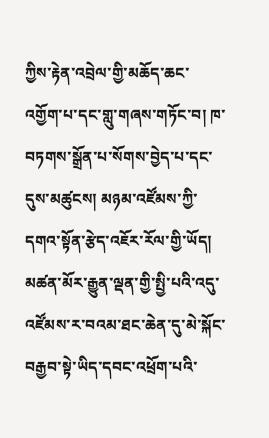ཀྱིས་རྟེན་འབྲེལ་གྱི་མཆོད་ཆང་འགྱོག་པ་དང་གླུ་གཞས་གཏོང་བ། ཁ་བཏགས་སྒྲོན་པ་སོགས་བྱེད་པ་དང་དུས་མཚུངས། མཉམ་འཛོམས་ཀྱི་དགའ་སྟོན་རྩེད་འཇོར་རོལ་གྱི་ཡོད། མཚན་མོར་རྒྱུན་ལྡན་གྱི་སྤྱི་པའི་འདུ་འཛོམས་ར་བའམ་ཐང་ཆེན་དུ་མེ་སྐོང་བརྒྱབ་སྟེ་ཡིད་དབང་འཕྲོག་པའི་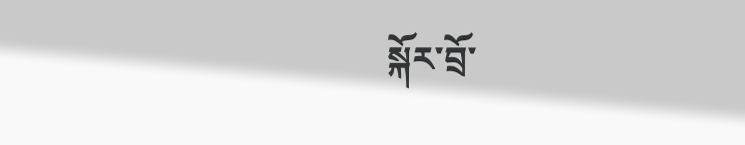སྐོར་བྲོ་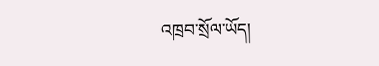འཁྲབ་སྲོལ་ཡོད།